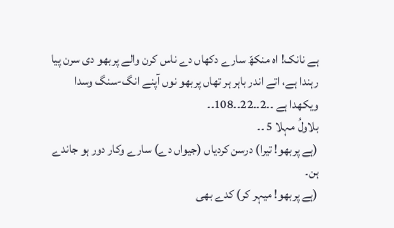ہے نانک! اہ منکھّ سارے دکھاں دے ناس کرن والے پربھو دی سرن پیا رہندا ہے، اتے اندر باہر ہر تھاں پربھو نوں آپنے انگ-سنگ وسدا ویکھدا ہے ۔۔2۔۔22۔۔108۔۔
بلاولُ مہلا 5 ۔۔
(ہے پربھو! تیرا) درسن کردیاں (جیواں دے) سارے وکار دور ہو جاندے ہن۔
(ہے پربھو! میہر کر) کدے بھی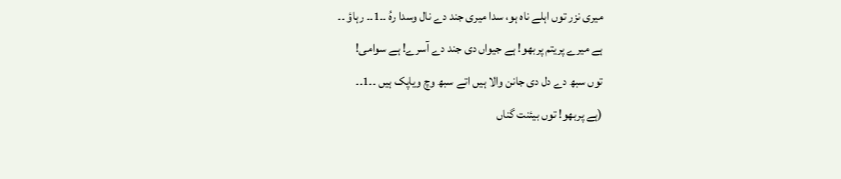میری نزر توں اہلے ناہ ہو، سدا میری جند دے نال وسدا رہُ ۔۔1۔۔ رہاؤ ۔۔
ہے میرے پریتم پربھو! ہے جیواں دی جند دے آسرے! ہے سوامی!
توں سبھ دے دل دی جانن والا ہیں اتے سبھ وچ ویاپک ہیں ۔۔1۔۔
(ہے پربھو! توں بیئنت گناں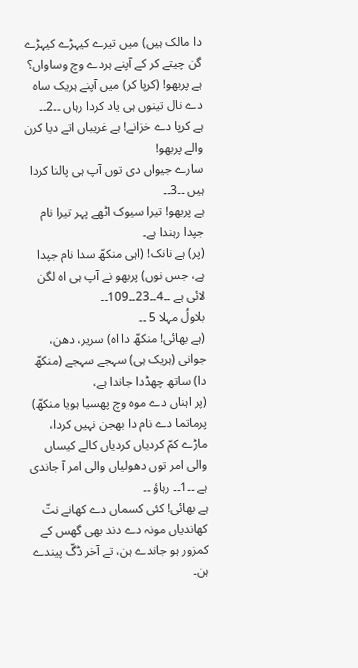دا مالک ہیں) میں تیرے کیہڑے کیہڑے گن چیتے کر کے آپنے ہردے وچ وساواں؟
ہے پربھو! (کرپا کر) میں آپنے ہریک ساہ دے نال تینوں ہی یاد کردا رہاں ۔۔2۔۔
ہے کرپا دے خزانے! ہے غریباں اتے دیا کرن والے پربھو!
سارے جیواں دی توں آپ ہی پالنا کردا ہیں ۔۔3۔۔
ہے پربھو! تیرا سیوک اٹھے پہر تیرا نام جپدا رہندا ہے۔
(پر) ہے نانک! (اہی منکھّ سدا نام جپدا ہے، جس نوں) پربھو نے آپ ہی اہ لگن لائی ہے ۔۔4۔۔23۔۔109۔۔
بلاولُ مہلا 5 ۔۔
(ہے بھائی! منکھّ دا اہ) سریر، دھن، جوانی (ہریک ہی) سہجے سہجے (منکھّ دا) ساتھ چھڈدا جاندا ہے،
(پر اہناں دے موہ وچ پھسیا ہویا منکھّ) پرماتما دے نام دا بھجن نہیں کردا، ماڑے کمّ کردیاں کردیاں کالے کیساں والی امر توں دھولیاں والی امر آ جاندی ہے ۔۔1۔۔ رہاؤ ۔۔
ہے بھائی! کئی کسماں دے کھانے نتّ کھاندیاں مونہ دے دند بھی گھس کے کمزور ہو جاندے ہن، تے آخر ڈگّ پیندے ہن۔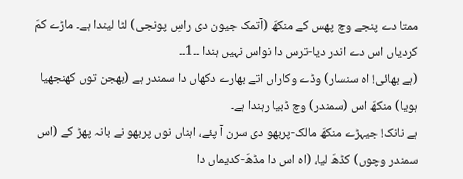ممتا دے پنجے وچ پھس کے منکھّ (آتمک جیون دی راسِ پونجی) لٹا لیندا ہے۔ ماڑے کمّ کردیاں اس دے اندر دیا-ترس دا نواس نہیں ہندا ۔۔1۔۔
(ہے بھائی! اہ سنسار) وڈے وکاراں اتے بھارے دکھاں دا سمندر ہے (بھجن توں کھنجھیا ہویا) منکھّ اس (سمندر) وچ ڈبیا رہندا ہے۔
ہے نانک! جیہڑے منکھّ مالک-پربھو دی سرن آ پئے، اہناں نوں پربھو نے بانہ پھڑ کے (اس سمندر وچوں) کڈھّ لیا، (اہ اس دا مڈھّ-کدیماں دا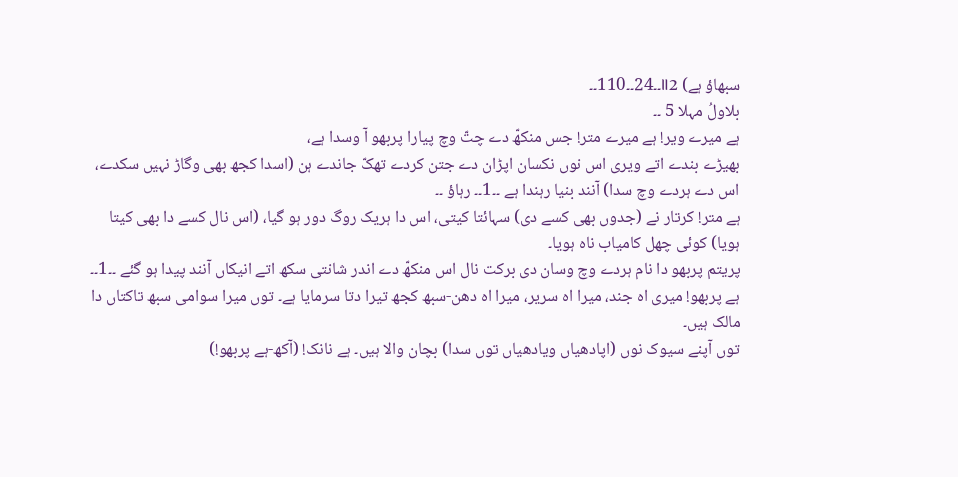سبھاؤ ہے) ॥2۔۔24۔۔110۔۔
بلاولُ مہلا 5 ۔۔
ہے میرے ویر! ہے میرے متر! جس منکھّ دے چتّ وچ پیارا پربھو آ وسدا ہے،
بھیڑے بندے اتے ویری اس نوں نکسان اپڑان دے جتن کردے تھکّ جاندے ہن (اسدا کجھ بھی وگاڑ نہیں سکدے، اس دے ہردے وچ سدا) آنند بنیا رہندا ہے ۔۔1۔۔ رہاؤ ۔۔
ہے متر! کرتار نے (جدوں بھی کسے دی) سہائتا کیتی، اس دا ہریک روگ دور ہو گیا، (اس نال کسے دا بھی کیتا ہویا) کوئی چھل کامیاب ناہ ہویا۔
پریتم پربھو دا نام ہردے وچ وسان دی برکت نال اس منکھّ دے اندر شانتی سکھ اتے انیکاں آنند پیدا ہو گئے ۔۔1۔۔
ہے پربھو! میری اہ جند، میرا اہ سریر، میرا اہ دھن-سبھ کجھ تیرا دتا سرمایا ہے۔ توں میرا سوامی سبھ تاکتاں دا مالک ہیں۔
توں آپنے سیوک نوں (اپادھیاں ویادھیاں توں سدا) بچان والا ہیں۔ ہے نانک! (آکھ-ہے پربھو!)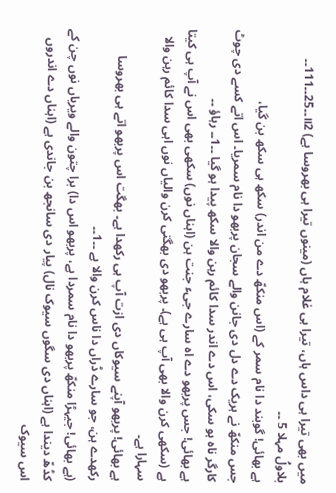میں بھی تیرا ہی داس ہاں، تیرا ہی غلام ہاں (مینوں تیرا ہی بھروسا ہے) ॥2۔۔25۔۔111۔۔
بلاولُ مہلا 5 ۔۔
ہے بھائی! گوبند دا نام سمر کے (اس منکھّ دے من اندر) سکھ ہی سکھ بن گیا،
جس منکھّ نے ہریک دے دل دی جانن والے سجان پربھو دا نام سمریا۔ اس اتے کسے دی چوٹ کارگر ناہ ہو سکی، اس دے اندر سدا کائم رہن والا سکھ پیدا ہو گیا ۔۔1۔۔ رہاؤ ۔۔
ہے بھائی! جس پربھو دے اہ سارے جیء جنت ہن (اہناں نوں) سکھی بھی اس نے آپ ہی کیتا ہے (سکھی کرن والا بھی آپ ہی ہے)۔ پربھو دی بھگتی کرن والیاں نوں اہی سدا کائم رہن والا سہارا ہے۔
ہے بھائی! پربھو آپنے سیوکاں دی ازت آپ ہی رکھدا ہے۔ بھگت اس پربھو اتے ہی بھروسا رکھدے ہن، جو سارے ڈراں دا ناس کرن والا ہے ۔۔1۔۔
(ہے بھائی! جیہڑا منکھّ پربھو دا نام سمردا ہے، پربھو اس دا) برا چتون والے ویریاں نوں چن کے کڈھّ دیندا ہے (اہناں دی سگوں سیوک نال) پیار دی سانجھ بن جاندی ہے (اہناں دے اندروں اس سیوک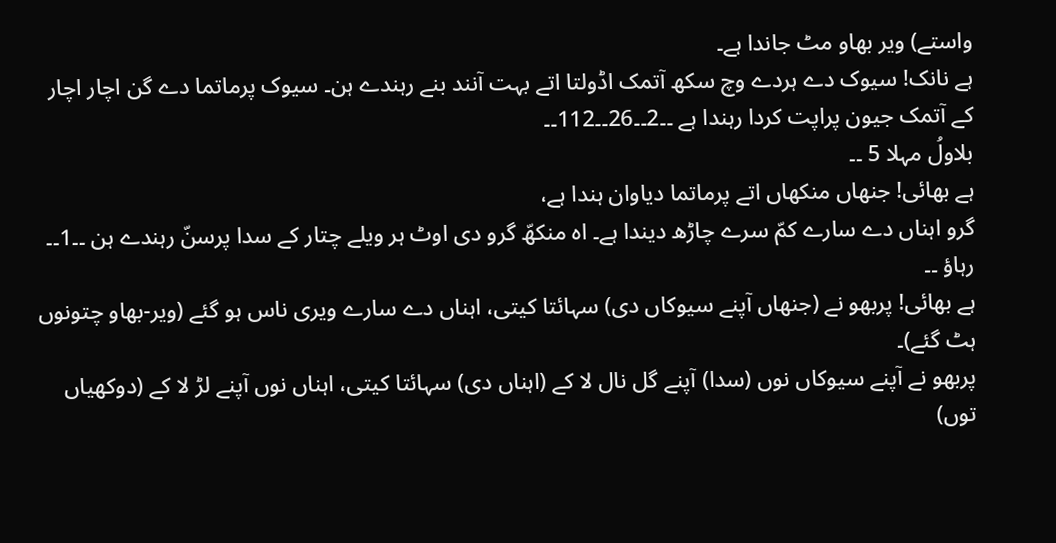واستے) ویر بھاو مٹ جاندا ہے۔
ہے نانک! سیوک دے ہردے وچ سکھ آتمک اڈولتا اتے بہت آنند بنے رہندے ہن۔ سیوک پرماتما دے گن اچار اچار کے آتمک جیون پراپت کردا رہندا ہے ۔۔2۔۔26۔۔112۔۔
بلاولُ مہلا 5 ۔۔
ہے بھائی! جنھاں منکھاں اتے پرماتما دیاوان ہندا ہے،
گرو اہناں دے سارے کمّ سرے چاڑھ دیندا ہے۔ اہ منکھّ گرو دی اوٹ ہر ویلے چتار کے سدا پرسنّ رہندے ہن ۔۔1۔۔ رہاؤ ۔۔
ہے بھائی! پربھو نے (جنھاں آپنے سیوکاں دی) سہائتا کیتی، اہناں دے سارے ویری ناس ہو گئے (ویر-بھاو چتونوں ہٹ گئے)۔
پربھو نے آپنے سیوکاں نوں (سدا) آپنے گل نال لا کے (اہناں دی) سہائتا کیتی، اہناں نوں آپنے لڑ لا کے (دوکھیاں توں)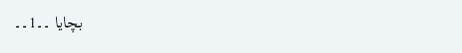بچایا ۔۔1۔۔